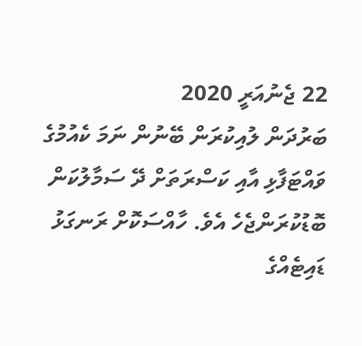22 ޖެނުއަރީ 2020
ބަރުދަން ލުއިކުރަން ބޭނުން ނަމަ ކެއުމުގެ ވައްޓަފާޅި އާއި ކަސްރަތަށް ދޭ ސަމާލުކަން ބޮޑުކުރަންޖެހެ އެވެ. ހާއްސަކޮށް ރަނގަޅު ޑައިޓެއްގެ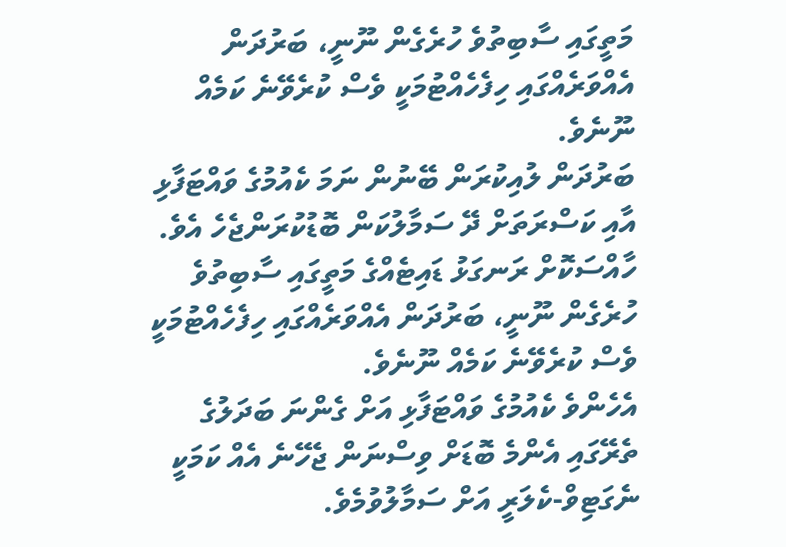މަތީގައި ސާބިތުވެ ހުރެގެން ނޫނީ، ބަރުދަން އެއްވަރެއްގައި ހިފެހެއްޓުމަކީ ވެސް ކުރެވޭނެ ކަމެއް ނޫނެވެ.
ބަރުދަން ލުއިކުރަން ބޭނުން ނަމަ ކެއުމުގެ ވައްޓަފާޅި އާއި ކަސްރަތަށް ދޭ ސަމާލުކަން ބޮޑުކުރަންޖެހެ އެވެ. ހާއްސަކޮށް ރަނގަޅު ޑައިޓެއްގެ މަތީގައި ސާބިތުވެ ހުރެގެން ނޫނީ، ބަރުދަން އެއްވަރެއްގައި ހިފެހެއްޓުމަކީ ވެސް ކުރެވޭނެ ކަމެއް ނޫނެވެ.
އެހެންވެ ކެއުމުގެ ވައްޓަފާޅި އަށް ގެންނަ ބަދަލުގެ ތެރޭގައި އެންމެ ބޮޑަށް ވިސްނަން ޖެހޭނެ އެއް ކަމަކީ ނެގަޓިވް-ކެލަރީ އަށް ސަމާލުވުމެވެ.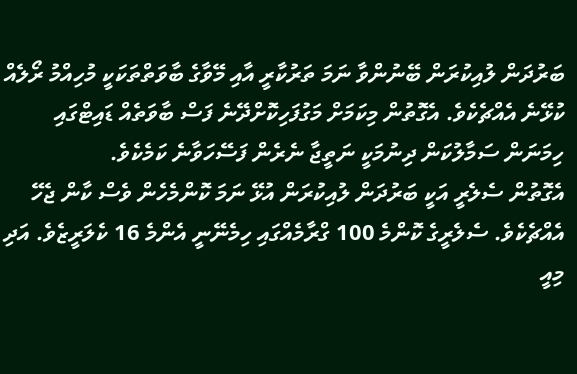ބަރުދަން ލުއިކުރަން ބޭނުންވާ ނަމަ ތަރުކާރީ އާއި މޭވާގެ ބާވަތްތަކަކީ މުހިއްމު ރޯލެއް ކުޅޭނެ އެއްޗެކެވެ. އެގޮތުން މިކަމަށް މަގުފަހިކޮށްދޭނެ ފަސް ބާވަތެއް ޑައިޓްގައި ހިމަނަން ސަމާލުކަން ދިނުމަކީ ނަތީޖާ ނެރެން ފަސޭހަވާނެ ކަމެކެވެ.
އެގޮތުން ސެލެރީ އަކީ ބަރުދަން ލުއިކުރަން އުޅޭ ނަމަ ކޮންމެހެން ވެސް ކާން ޖެހޭ އެއްޗެކެވެ. ސެލެރީގެ ކޮންމެ 100 ގްރާމެއްގައި ހިމެނޭނީ އެންމެ 16 ކެލަރީޒެވެ. އަދި މިއީ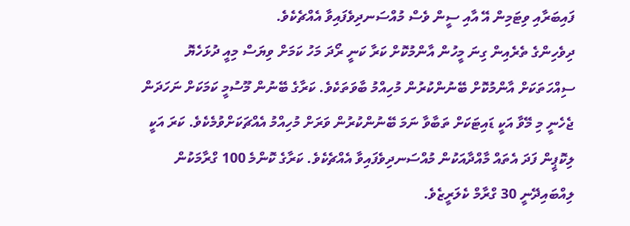ފައިބަރާއި ވިޓަމިން އޭ އާއި ސީން ވެސް މުއްސަނދިވެފައިވާ އެއްޗެކެވެ.
ދިވެހިންގެ ތެރެއިން ގިނަ މީހުން އާންމުކޮށް ކަރާ ކަނީ ރޯދަ މަހު ކަމަށް ވިޔަސް މިއީ ދުޅަހެޔޮ ސިއްހަތަކަށް އާންމުކޮށް ބޭނުންކުރުން މުހިއްމު ބާވަތަކެވެ. ކަރާގެ ބޭނުން މޫސުމީ ކަމަކަށް ނަހަދަން ޖެހެނީ މި މޭވާ އަކީ ޑައިޓަކަށް ތަބާވާ ނަމަ ބޭނުންކުރުން ވަރަށް މުހިއްމު އެއްޗަކަށްވުމެކެވެ. ކަރަ އަކީ ލިކޮޕީން ފަދަ އެތައް މާއްދާއަކުން މުއްސަނދިވެފައިވާ އެއްޗެކެވެ. ކަރާގެ ކޮންމެ 100 ގްރާމަކުން ލިއްބައިދޭނީ 30 ގްރާމް ކެލަރީޒެވެ.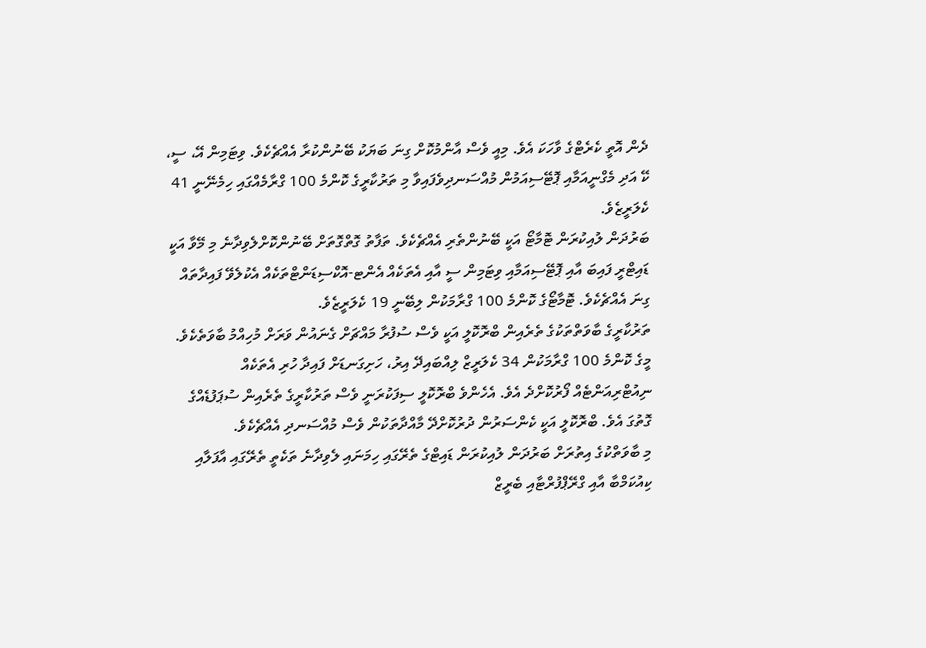ދެން އޮތީ ކެރެޓްގެ ވާހަކަ އެވެ. މިއީ ވެސް އާންމުކޮށް ގިނަ ބަޔަކު ބޭނުންކުރާ އެއްޗެކެވެ. ވިޓަމިން އޭ، ސީ، ކޭ އަދި މެގްނީއަމާއި ޕޮޓޭސިއަމުން މުއްސަނދިވެފައިވާ މި ތަރުކާރީގެ ކޮންމެ 100 ގްރާމެއްގައި ހިމެނޭނީ 41 ކެލަރީޒެވެ.
ބަރުދަން ލުއިކުރަން ޓޮމާޓޯ އަކީ ބޭނުންތެރި އެއްޗެކެވެ. ތަފާތު ގޮތްގޮތަށް ބޭނުންކޮށްލެވިދާނެ މި މޭވާ އަކީ ޑައިޓްރީ ފައިބަ އާއި ޕޮޓޭސިއަމާއި ވިޓަމިން ސީ އާއި އެތަކެއް އެންޓ-އޮކްސިޑަންޓްތަކެއް އެކުލެވޭ ފައިދާތައް ގިނަ އެއްޗެކެވެ. ޓޮމާޓޯގެ ކޮންމެ 100 ގްރާމަކުން ލިބޭނީ 19 ކެލަރީޒެވެ.
ތަރުކާރީގެ ބާވަތްތަކުގެ ތެރެއިން ބްރޮކޮލީ އަކީ ވެސް ސުފުރާ މައްޗަށް ގެނައުން ވަރަށް މުހިއްމު ބާވަތެކެވެ. މީގެ ކޮންމެ 100 ގްރާމަކުން 34 ކެލަރީޒް ލިއްބައިދޭ އިރު، ހަށިގަނޑަށް ފައިދާ ހުރި އެތަކެއް ނިއުޓްރިއަންޓެއް ފޯރުކޮށްދެ އެވެ. އެހެންވެ ބްރޮކޮލީ ސިފަކުރަނީ ވެސް ތަރުކާރީގެ ތެރެއިން ސުޕަފުޑެއްގެ ގޮތުގަ އެވެ. ބްރޮކޮލީ އަކީ ކެންސަރުން ދުރުކޮށްދޭ މާއްދާތަކުން ވެސް މުއްސަނދި އެއްޗެކެވެ.
މި ބާވަތްކުގެ އިތުރަށް ބަރުދަން ލުއިކުރަން ޑައިޓްގެ ތެރޭގައި ހިމަނައި ލެވިދާނެ ތަކެތީ ތެރޭގައި އާފަލާއި ކިއުކަމްބާ އާއި ގްރޭޕްފުރްޓާއި ބެރީޒް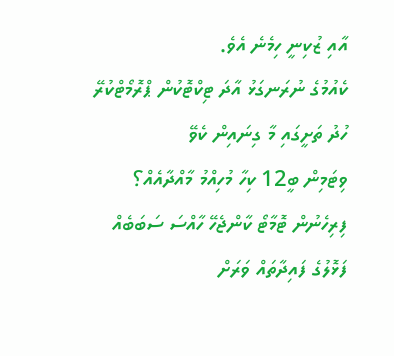އާއި ޒުކިނީ ހިމެނެ އެވެ.
ކެއުމުގެ ނުރަނގަޅު އާދަ ޓިކްޓޮކުން ޕްރޮމޯޓްކުރޭ
ހުދު ތަށީގައި މާ ގިނައިން ކެވޭ
ވިޓަމިން ބީ12 ކިހާ މުހިއްމު މާއްދާއެއް؟
ފިރިހެނުން ޓޮމާޓޯ ކާންޖެހޭ ހާއްސަ ސަބަބެއް
ފަޅޮލުގެ ފައިދާތައް ވަރަށް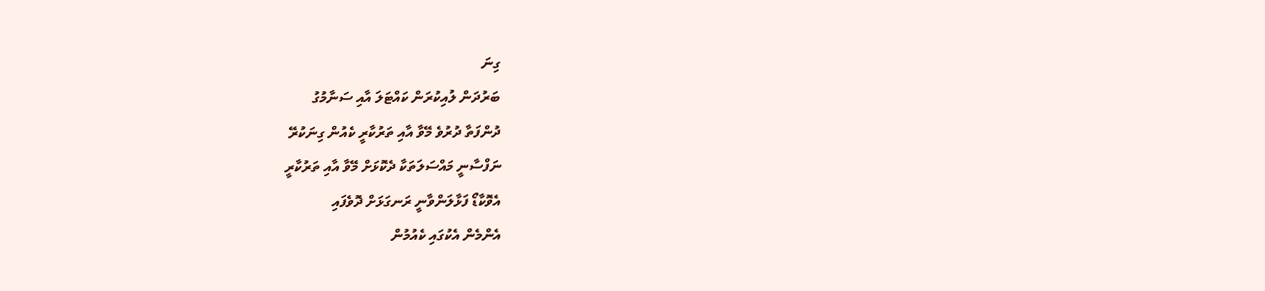ގިނަ
ބަރުދަން ލުއިކުރަން ކައްޓަލަ އާއި ސަނާމުގު
ދުންފަތާ ދުރުވެ މޭވާ އާއި ތަރުކާރީ ކެއުން ގިނަކުރޭ
ނަފްސާނީ މައްސަލަތަކާ ދެކޮޅަށް މޭވާ އާއި ތަރުކާރީ
އެވޮކާޑޯ ފަޅާލަންވާނީ ރަނގަޅަށް ދޮވެފައި
އެންމެން އެކުގައި ކެއުމުން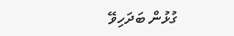ގުޅުން ބަދަހިވޭ